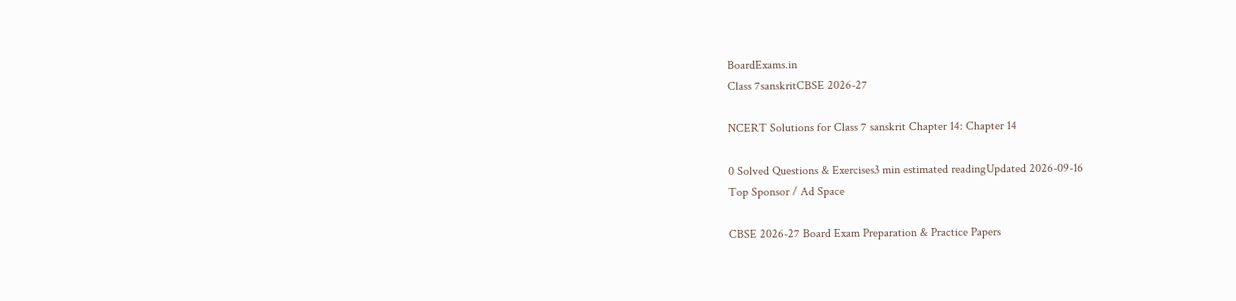BoardExams.in
Class 7sanskritCBSE 2026-27

NCERT Solutions for Class 7 sanskrit Chapter 14: Chapter 14

0 Solved Questions & Exercises3 min estimated readingUpdated 2026-09-16
Top Sponsor / Ad Space

CBSE 2026-27 Board Exam Preparation & Practice Papers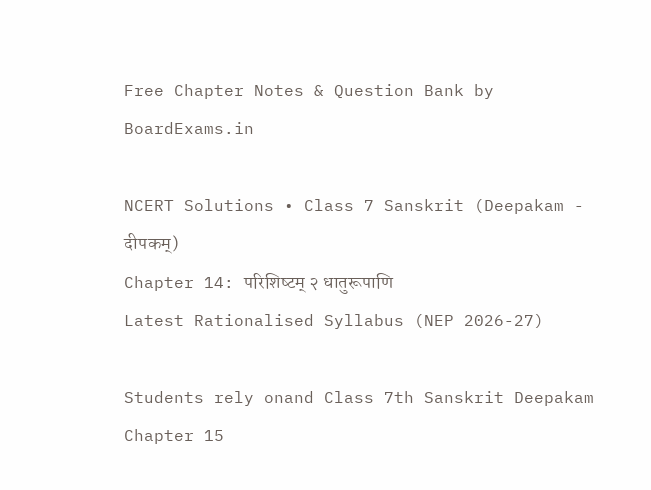Free Chapter Notes & Question Bank by BoardExams.in

NCERT Solutions • Class 7 Sanskrit (Deepakam - दीपकम्)
Chapter 14: परिशिष्‍टम् २ धातुरूपाणि
Latest Rationalised Syllabus (NEP 2026-27)

Students rely onand Class 7th Sanskrit Deepakam Chapter 15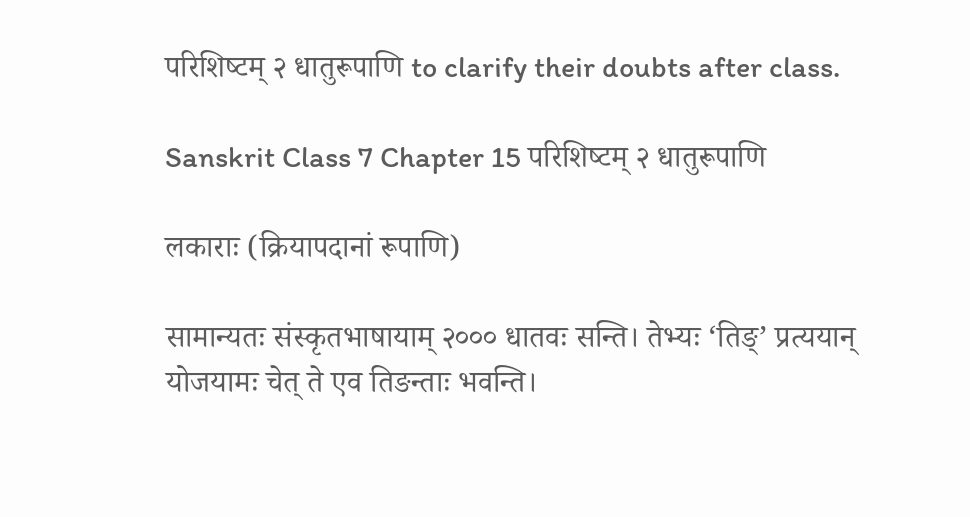परिशिष्‍टम् २ धातुरूपाणि to clarify their doubts after class.

Sanskrit Class 7 Chapter 15 परिशिष्‍टम् २ धातुरूपाणि

लकाराः (क्रियापदानां रूपाणि)

सामान्यतः संस्कृतभाषायाम् २००० धातवः सन्ति। तेभ्यः ‘तिङ्’ प्रत्ययान् योजयामः चेत् ते एव तिङन्ताः भवन्ति।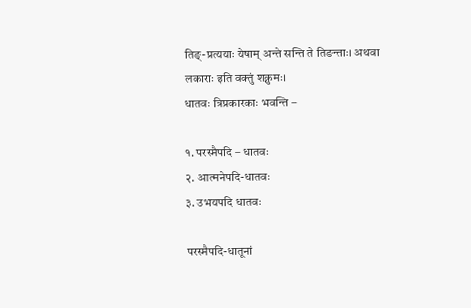तिङ्-प्रत्ययाः येषाम् अन्ते सन्ति ते तिङन्ताः। अथवा लकाराः इति वक्तुं शक्नुमः।
धातवः त्रिप्रकारकाः भवन्ति –

१. परस्मैपदि – धातवः
२. आत्मनेपदि-धातवः
३. उभयपदि धातवः

परस्मैपदि-धातूनां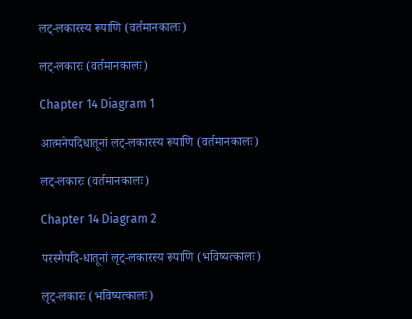लट्-लकारस्य रूपाणि (वर्तमानकालः)

लट्-लकारः (वर्तमानकालः)

Chapter 14 Diagram 1

आत्मनेपदिधातूनां लट्-लकारस्य रूपाणि (वर्तमानकालः)

लट्-लकारः (वर्तमानकालः)

Chapter 14 Diagram 2

परस्मैपदि-धातूनां लृट्-लकारस्य रूपाणि (भविष्यत्कालः)

लृट्-लकारः (भविष्यत्कालः)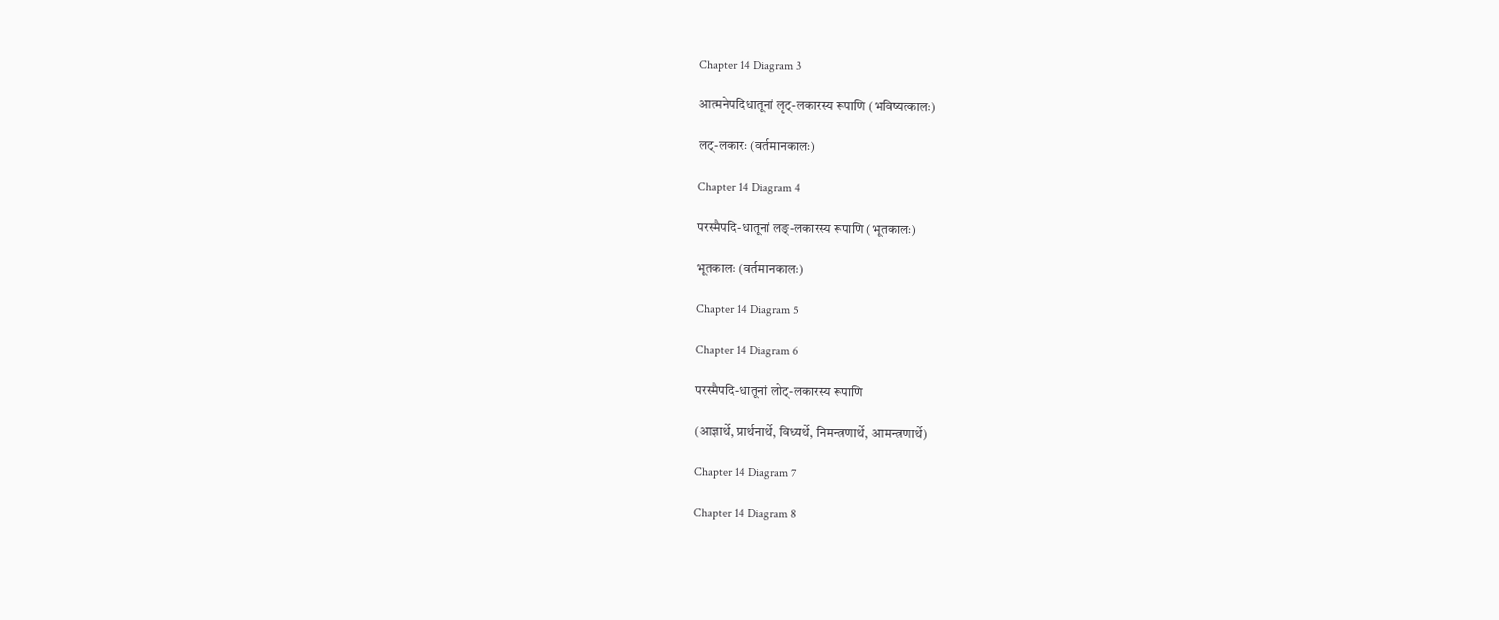Chapter 14 Diagram 3

आत्मनेपदिधातूनां लृट्-लकारस्य रूपाणि (भविष्यत्कालः)

लट्-लकारः (वर्तमानकालः)

Chapter 14 Diagram 4

परस्मैपदि-धातूनां लङ्-लकारस्य रूपाणि (भूतकालः)

भूतकालः (वर्तमानकालः)

Chapter 14 Diagram 5

Chapter 14 Diagram 6

परस्मैपदि-धातूनां लोट्-लकारस्य रूपाणि

(आज्ञार्थे, प्रार्थनार्थे, विध्यर्थे, निमन्त्रणार्थे, आमन्त्रणार्थे)

Chapter 14 Diagram 7

Chapter 14 Diagram 8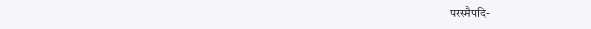परस्मैपदि-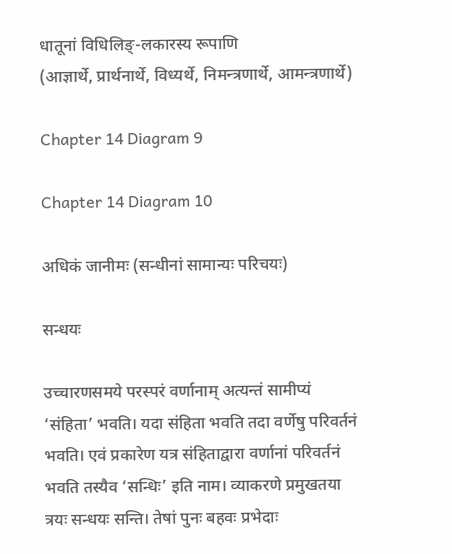धातूनां विधिलिङ्-लकारस्य रूपाणि
(आज्ञार्थे, प्रार्थनार्थे, विध्यर्थे, निमन्त्रणार्थे, आमन्त्रणार्थे)

Chapter 14 Diagram 9

Chapter 14 Diagram 10

अधिकं जानीमः (सन्धीनां सामान्यः परिचयः)

सन्धयः

उच्चारणसमये परस्परं वर्णानाम् अत्यन्तं सामीप्यं ‘संहिता’ भवति। यदा संहिता भवति तदा वर्णेषु परिवर्तनं भवति। एवं प्रकारेण यत्र संहिताद्वारा वर्णानां परिवर्तनं भवति तस्यैव ‘सन्धिः’ इति नाम। व्याकरणे प्रमुखतया त्रयः सन्धयः सन्ति। तेषां पुनः बहवः प्रभेदाः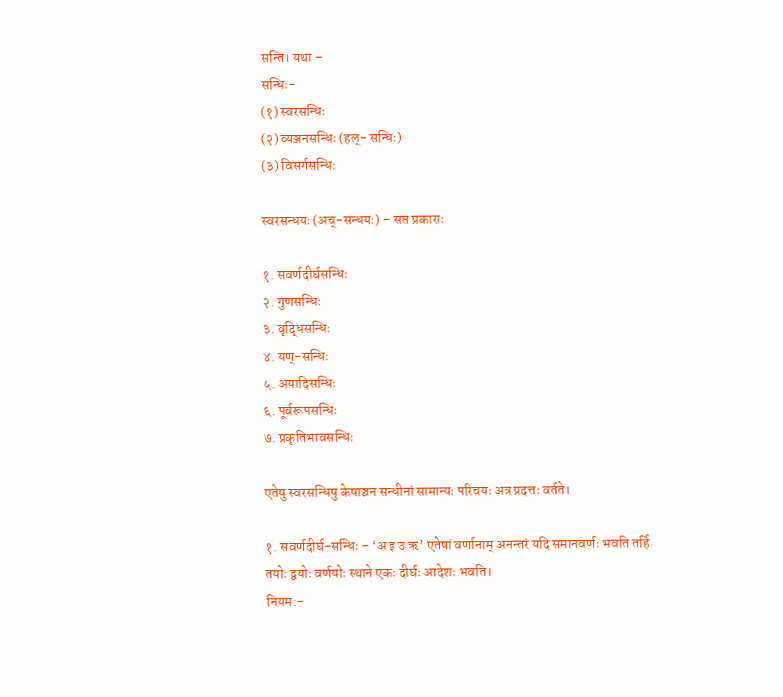सन्ति। यथा –
सन्धिः-
(१) स्वरसन्धिः
(२) व्यञ्जनसन्धिः (हल्- सन्धिः)
(३) विसर्गसन्धिः

स्वरसन्धयः (अच्-सन्धयः) – सप्त प्रकाराः

१. सवर्णदीर्घसन्धिः
२. गुणसन्धिः
३. वृद्धिसन्धिः
४. यण्-सन्धिः
५. अयादिसन्धिः
६. पूर्वरूपसन्धिः
७. प्रकृतिभावसन्धिः

एतेषु स्वरसन्धिषु केषाञ्चन सन्धीनां सामान्यः परिचयः अत्र प्रदत्तः वर्तते।

१. सवर्णदीर्घ-सन्धिः – ‘अ इ उ ऋ’ एतेषां वर्णानाम् अनन्तरं यदि समानवर्णः भवति तर्हि तयोः द्वयोः वर्णयोः स्थाने एकः दीर्घः आदेशः भवति।
नियम:-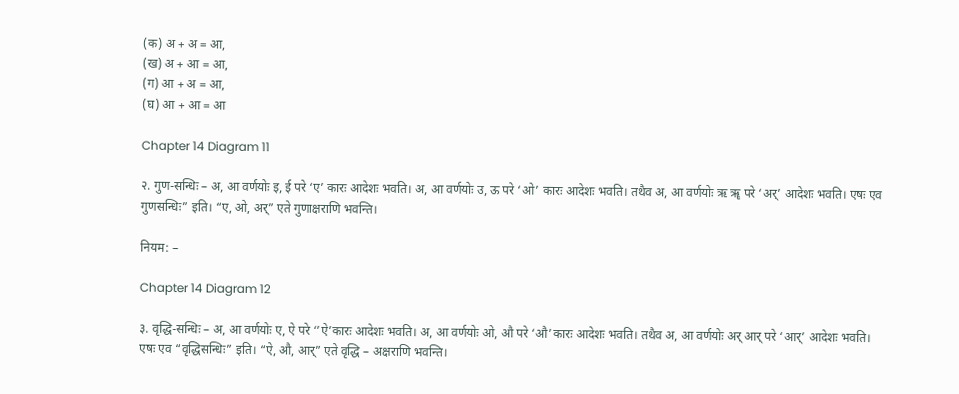(क) अ + अ = आ,
(ख) अ + आ = आ,
(ग) आ + अ = आ,
(घ) आ + आ = आ

Chapter 14 Diagram 11

२. गुण-सन्धिः – अ, आ वर्णयोः इ, ई परे ‘ए’ कारः आदेशः भवति। अ, आ वर्णयोः उ, ऊ परे ‘ओ’ कारः आदेशः भवति। तथैव अ, आ वर्णयोः ऋ ॠ परे ‘अर्’ आदेशः भवति। एषः एव गुणसन्धिः” इति। “ए, ओ, अर्” एते गुणाक्षराणि भवन्ति।

नियम: –

Chapter 14 Diagram 12

३. वृद्धि-सन्धिः – अ, आ वर्णयोः ए, ऐ परे ‘’ऐ’कारः आदेशः भवति। अ, आ वर्णयोः ओ, औ परे ‘औ’कारः आदेशः भवति। तथैव अ, आ वर्णयोः अर् आर् परे ‘आर्’ आदेशः भवति। एषः एव “वृद्धिसन्धिः” इति। “ऐ, औ, आर्” एते वृद्धि – अक्षराणि भवन्ति।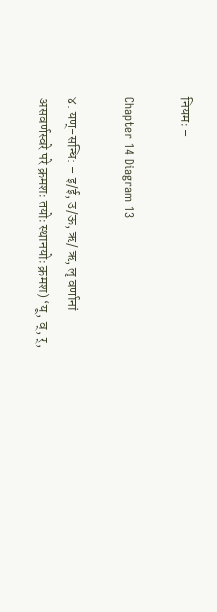नियमः –

Chapter 14 Diagram 13

४. यण्-सन्धि: – इ/ई, उ/ऊ, ऋ/ ऋ, लृ वर्णानां असवर्णस्वरे परे क्रमशः तयोः स्थानयोः क्रमश) ‘यू, व्, र्,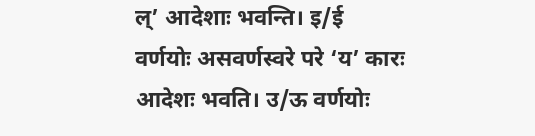ल्’ आदेशाः भवन्ति। इ/ई वर्णयोः असवर्णस्वरे परे ‘य’ कारः आदेशः भवति। उ/ऊ वर्णयोः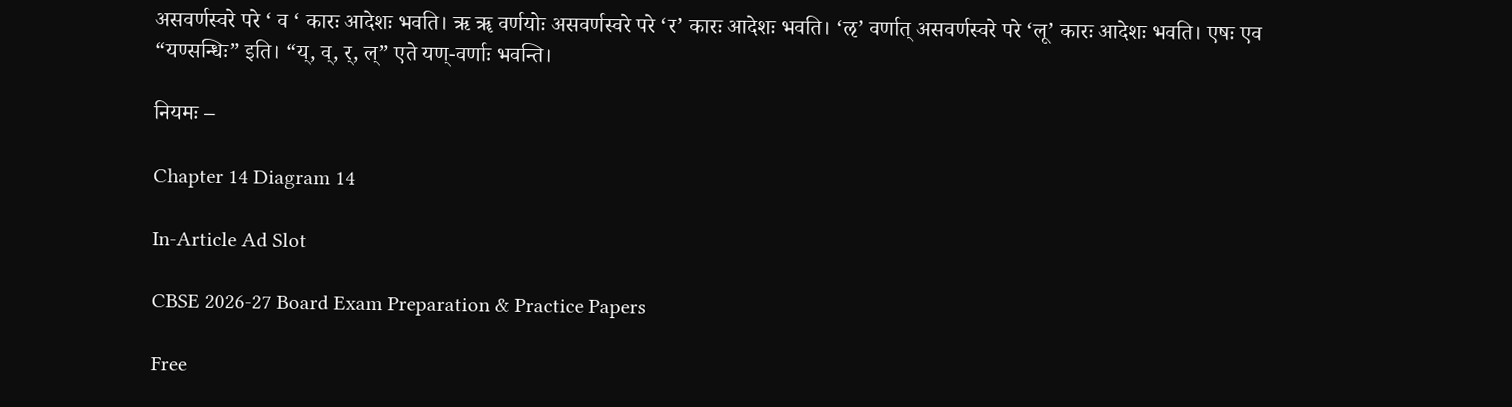असवर्णस्वरे परे ‘ व ‘ कारः आदेशः भवति। ऋ ॠ वर्णयोः असवर्णस्वरे परे ‘र’ कारः आदेशः भवति। ‘ऌ’ वर्णात् असवर्णस्वरे परे ‘लू’ कारः आदेशः भवति। एषः एव “यण्सन्धिः” इति। “य्, व्, र्, ल्” एते यण्-वर्णाः भवन्ति।

नियमः –

Chapter 14 Diagram 14

In-Article Ad Slot

CBSE 2026-27 Board Exam Preparation & Practice Papers

Free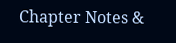Chapter Notes &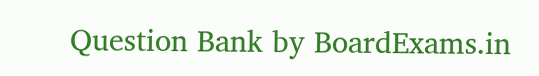Question Bank by BoardExams.in